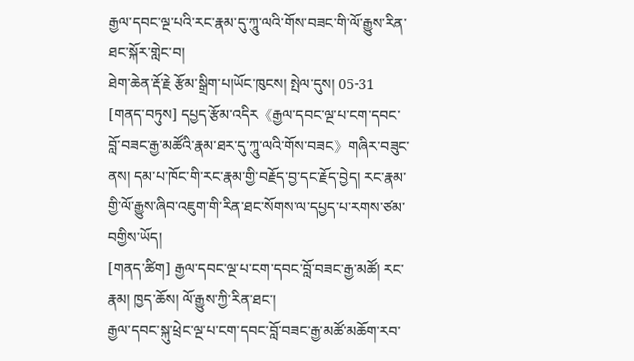རྒྱལ་དབང་ལྔ་པའི་རང་རྣམ་དུ་ཀཱུ་ལའི་གོས་བཟང་གི་ལོ་རྒྱུས་རིན་ཐང་སྐོར་གླེང་བ།
ཐེག་ཆེན་རྡོ་རྗེ རྩོམ་སྒྲིག་པ།ཡོང་ཁུངས། སྤེལ་དུས། 05-31
[གནད་བཏུས] དཔྱད་རྩོམ་འདིར《རྒྱལ་དབང་ལྔ་པ་ངག་དབང་བློ་བཟང་རྒྱ་མཚོའི་རྣམ་ཐར་དུ་ཀཱུ་ལའི་གོས་བཟང》གཞིར་བཟུང་ནས། དམ་པ་ཁོང་གི་རང་རྣམ་གྱི་བརྗོད་བྱ་དང་རྗོད་བྱེད། རང་རྣམ་གྱི་ལོ་རྒྱུས་ཞིབ་འཇུག་གི་རིན་ཐང་སོགས་ལ་དཔྱད་པ་རགས་ཙམ་བགྱིས་ཡོད།
[གནད་ཚིག] རྒྱལ་དབང་ལྔ་པ་ངག་དབང་བློ་བཟང་རྒྱ་མཚོ། རང་རྣམ། ཁྱད་ཆོས། ལོ་རྒྱུས་ཀྱི་རིན་ཐང་།
རྒྱལ་དབང་སྐུ་ཕྲེང་ལྔ་པ་ངག་དབང་བློ་བཟང་རྒྱ་མཚོ་མཆོག་རབ་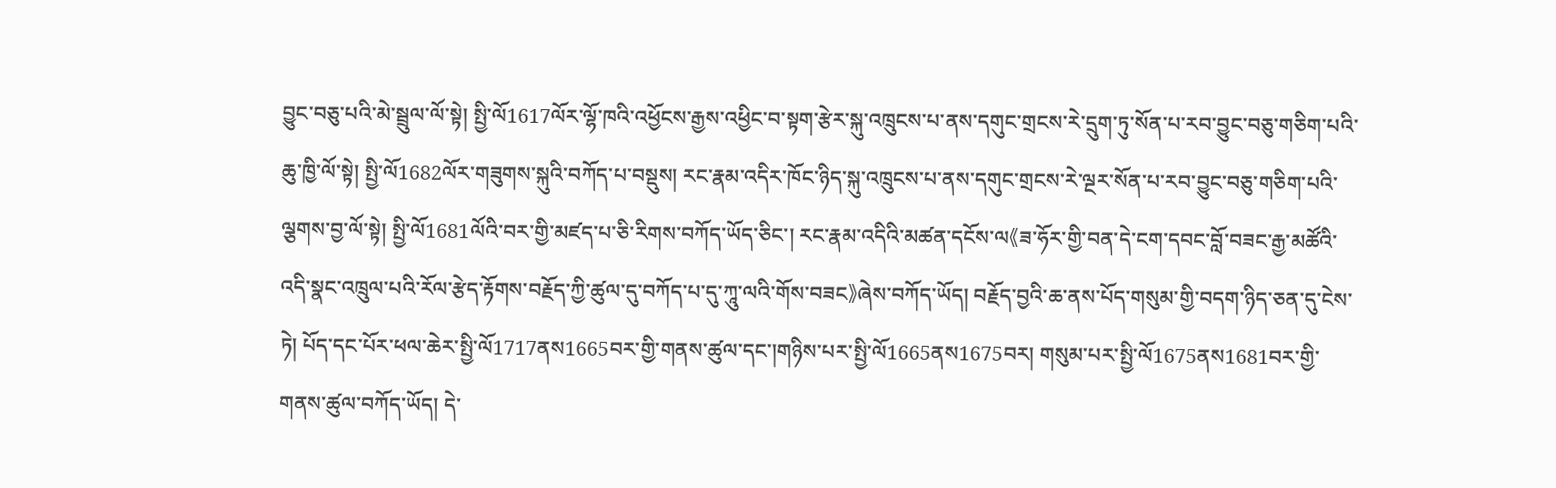བྱུང་བཅུ་པའི་མེ་སྦྲུལ་ལོ་སྟེ། སྤྱི་ལོ1617ལོར་ལྷོ་ཁའི་འཕྱོངས་རྒྱས་འཕྱིང་བ་སྟག་རྩེར་སྐུ་འཁྲུངས་པ་ནས་དགུང་གྲངས་རེ་དྲུག་ཏུ་སོན་པ་རབ་བྱུང་བཅུ་གཅིག་པའི་ཆུ་ཁྱི་ལོ་སྟེ། སྤྱི་ལོ1682ལོར་གཟུགས་སྐུའི་བཀོད་པ་བསྡུས། རང་རྣམ་འདིར་ཁོང་ཉིད་སྐུ་འཁྲུངས་པ་ནས་དགུང་གྲངས་རེ་ལྔར་སོན་པ་རབ་བྱུང་བཅུ་གཅིག་པའི་ལྕགས་བྱ་ལོ་སྟེ། སྤྱི་ལོ1681ལོའི་བར་གྱི་མཛད་པ་ཅི་རིགས་བཀོད་ཡོད་ཅིང་། རང་རྣམ་འདིའི་མཚན་དངོས་ལ《ཟ་ཧོར་གྱི་བན་དེ་ངག་དབང་བློ་བཟང་རྒྱ་མཚོའི་འདི་སྣང་འཁྲུལ་པའི་རོལ་རྩེད་རྟོགས་བརྗོད་ཀྱི་ཚུལ་དུ་བཀོད་པ་དུ་ཀཱུ་ལའི་གོས་བཟང》ཞེས་བཀོད་ཡོད། བརྗོད་བྱའི་ཆ་ནས་པོད་གསུམ་གྱི་བདག་ཉིད་ཅན་དུ་ངེས་ཏེ། པོད་དང་པོར་ཕལ་ཆེར་སྤྱི་ལོ1717ནས1665བར་གྱི་གནས་ཚུལ་དང་།གཉིས་པར་སྤྱི་ལོ1665ནས1675བར། གསུམ་པར་སྤྱི་ལོ1675ནས1681བར་གྱི་གནས་ཚུལ་བཀོད་ཡོད། དེ་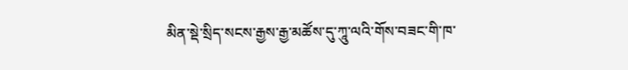མིན་སྡེ་སྲིད་སངས་རྒྱས་རྒྱ་མཚོས་དུ་ཀཱུ་ལའི་གོས་བཟང་གི་ཁ་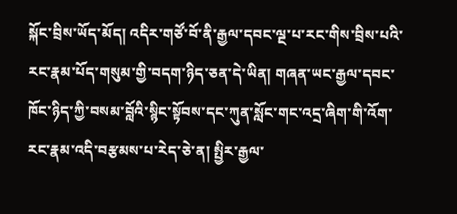སྐོང་བྲིས་ཡོད་མོད། འདིར་གཙོ་བོ་ནི་རྒྱལ་དབང་ལྔ་པ་རང་གིས་བྲིས་པའི་རང་རྣམ་པོད་གསུམ་གྱི་བདག་ཉིད་ཅན་དེ་ཡིན། གཞན་ཡང་རྒྱལ་དབང་ཁོང་ཉིད་ཀྱི་བསམ་བློའི་སྙིང་སྟོབས་དང་ཀུན་སློང་གང་འདྲ་ཞིག་གི་འོག་རང་རྣམ་འདི་བརྩམས་པ་རེད་ཅེ་ན། སྤྱིར་རྒྱལ་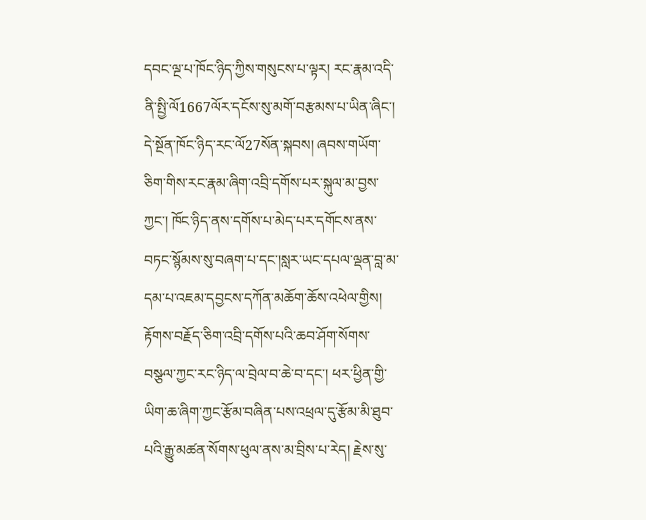དབང་ལྔ་པ་ཁོང་ཉིད་ཀྱིས་གསུངས་པ་ལྟར། རང་རྣམ་འདི་ནི་སྤྱི་ལོ1667ལོར་དངོས་སུ་མགོ་བརྩམས་པ་ཡིན་ཞིང་། དེ་སྔོན་ཁོང་ཉིད་རང་ལོ27སོན་སྐབས། ཞབས་གཡོག་ཅིག་གིས་རང་རྣམ་ཞིག་འབྲི་དགོས་པར་སྐུལ་མ་བྱས་ཀྱང་། ཁོང་ཉིད་ནས་དགོས་པ་མེད་པར་དགོངས་ནས་བཏང་སྙོམས་སུ་བཞག་པ་དང་།སླར་ཡང་དཔལ་ལྡན་བླ་མ་དམ་པ་འཇམ་དབྱངས་དཀོན་མཆོག་ཆོས་འཕེལ་གྱིས། རྟོགས་བརྗོད་ཅིག་འབྲི་དགོས་པའི་ཆབ་ཤོག་སོགས་བསྩལ་ཀྱང་རང་ཉིད་ལ་བྲེལ་བ་ཆེ་བ་དང་། ཕར་ཕྱིན་གྱི་ཡིག་ཆ་ཞིག་ཀྱང་རྩོམ་བཞིན་པས་འཕྲལ་དུ་རྩོམ་མི་ཐུབ་པའི་རྒྱུ་མཚན་སོགས་ཕུལ་ནས་མ་བྲིས་པ་རེད། རྗེས་སུ་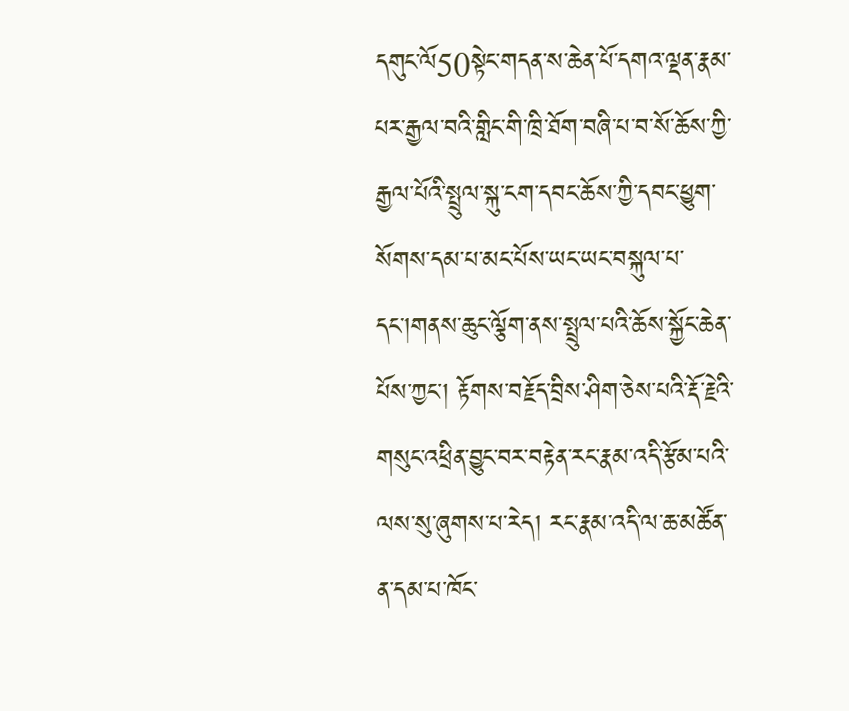དགུང་ལོ50སྟེང་གདན་ས་ཆེན་པོ་དགའ་ལྡན་རྣམ་པར་རྒྱལ་བའི་གླིང་གི་ཁྲི་ཐོག་བཞི་པ་བ་སོ་ཆོས་ཀྱི་རྒྱལ་པོའི་སྤྲུལ་སྐུ་ངག་དབང་ཆོས་ཀྱི་དབང་ཕྱུག་སོགས་དམ་པ་མང་པོས་ཡང་ཡང་བསྐུལ་པ་དང་།གནས་ཆུང་ལྕོག་ནས་སྤྲུལ་པའི་ཆོས་སྐྱོང་ཆེན་པོས་ཀྱང་། རྟོགས་བརྗོད་བྲིས་ཤིག་ཅེས་པའི་རྡོ་རྗེའི་གསུང་འཕྲིན་བྱུང་བར་བརྟེན་རང་རྣམ་འདི་རྩོམ་པའི་ལས་སུ་ཞུགས་པ་རེད། རང་རྣམ་འདི་ལ་ཆ་མཚོན་ན་དམ་པ་ཁོང་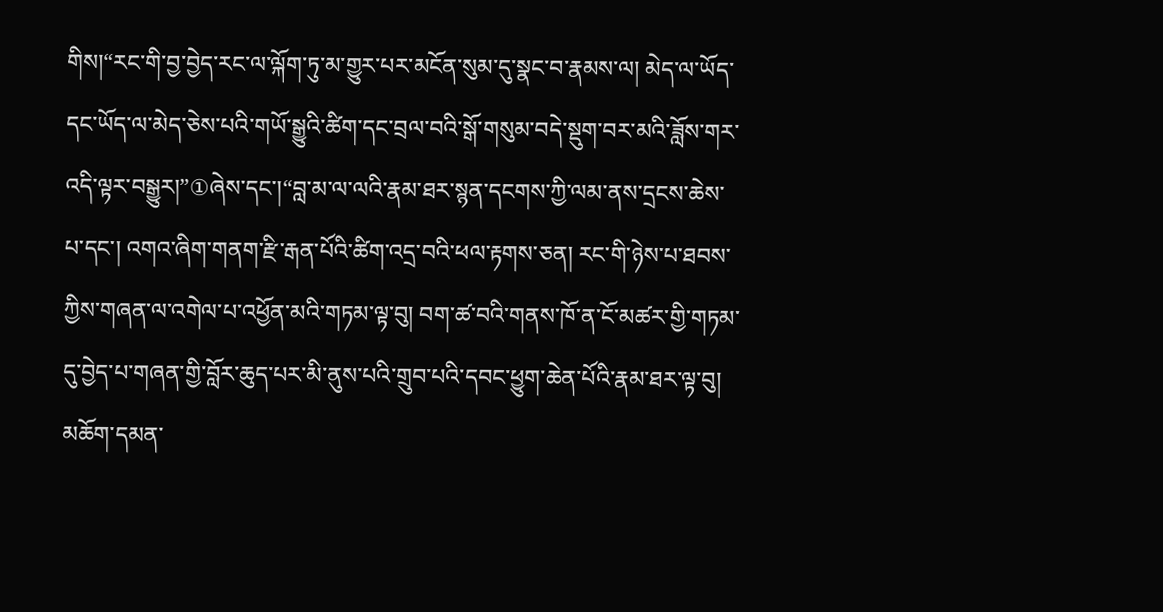གིས།“རང་གི་བྱ་བྱེད་རང་ལ་ལྐོག་ཏུ་མ་གྱུར་པར་མངོན་སུམ་དུ་སྣང་བ་རྣམས་ལ། མེད་ལ་ཡོད་དང་ཡོད་ལ་མེད་ཅེས་པའི་གཡོ་སྒྱུའི་ཚིག་དང་བྲལ་བའི་སྒོ་གསུམ་བདེ་སྡུག་བར་མའི་ཟློས་གར་འདི་ལྟར་བསྒྱུར།”①ཞེས་དང་།“བླ་མ་ལ་ལའི་རྣམ་ཐར་སྙན་དངགས་ཀྱི་ལམ་ནས་དྲངས་ཆེས་པ་དང་། འགའ་ཞིག་གནག་རྫི་རྒན་པོའི་ཚིག་འདྲ་བའི་ཕལ་རྟགས་ཅན། རང་གི་ཉེས་པ་ཐབས་ཀྱིས་གཞན་ལ་འགེལ་པ་འཕྱོན་མའི་གཏམ་ལྟ་བུ། བག་ཚ་བའི་གནས་ཁོ་ན་ངོ་མཚར་གྱི་གཏམ་དུ་བྱེད་པ་གཞན་གྱི་བློར་ཆུད་པར་མི་ནུས་པའི་གྲུབ་པའི་དབང་ཕྱུག་ཆེན་པོའི་རྣམ་ཐར་ལྟ་བུ། མཆོག་དམན་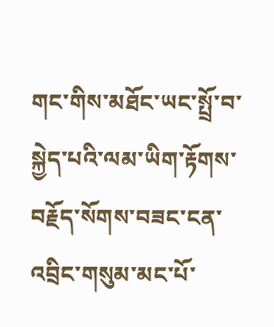གང་གིས་མཐོང་ཡང་སྤྲོ་བ་སྐྱེད་པའི་ལམ་ཡིག་རྟོགས་བརྗོད་སོགས་བཟང་ངན་འབྲིང་གསུམ་མང་པོ་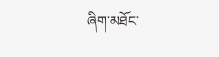ཞིག་མཐོང་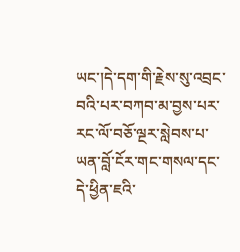ཡང་།དེ་དག་གི་རྗེས་སུ་འབྲང་བའི་པར་བཀབ་མ་བྱས་པར་རང་ལོ་བཅོ་ལྔར་སླེབས་པ་ཡན་བློ་ངོར་གང་གསལ་དང་དེ་ཕྱིན་ཇའི་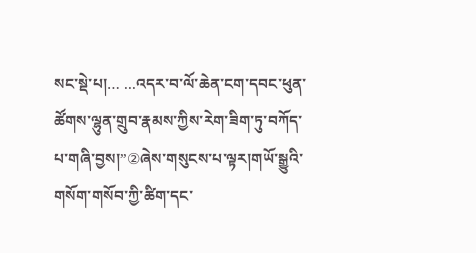སང་སྡེ་པ།… ...འདར་བ་ལོ་ཆེན་ངག་དབང་ཕུན་ཚོགས་ལྷུན་གྲུབ་རྣམས་ཀྱིས་རེག་ཟིག་ཏུ་བཀོད་པ་གཞི་བྱས།”②ཞེས་གསུངས་པ་ལྟར།གཡོ་སྒྱུའི་གསོག་གསོབ་ཀྱི་ཚིག་དང་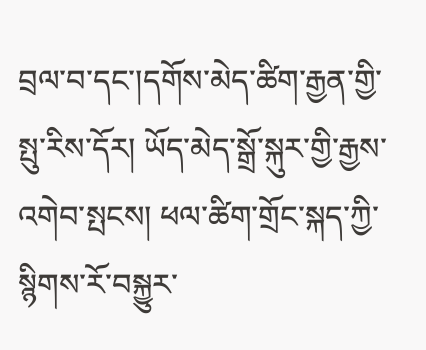བྲལ་བ་དང་།དགོས་མེད་ཚིག་རྒྱན་གྱི་སྤུ་རིས་དོར། ཡོད་མེད་སྒྲོ་སྐུར་གྱི་རྒྱས་འགེབ་སྤངས། ཕལ་ཚིག་གྲོང་སྐད་ཀྱི་སྙིགས་རོ་བསྐྱུར་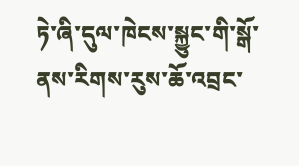ཏེ་ཞི་དུལ་ཁེངས་སྐྱུང་གི་སྒོ་ནས་རིགས་རུས་ཆོ་འབྲང་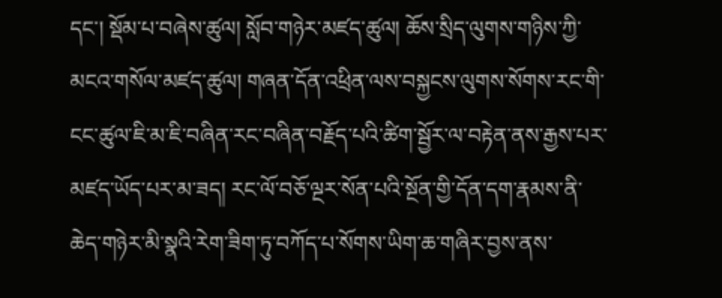དང་། སྡོམ་པ་བཞེས་ཚུལ། སློབ་གཉེར་མཛད་ཚུལ། ཆོས་སྲིད་ལུགས་གཉིས་ཀྱི་མངའ་གསོལ་མཛད་ཚུལ། གཞན་དོན་འཕྲིན་ལས་བསྐྱངས་ལུགས་སོགས་རང་གི་ངང་ཚུལ་ཇི་མ་ཇི་བཞིན་རང་བཞིན་བརྗོད་པའི་ཚིག་སྦྱོར་ལ་བརྟེན་ནས་རྒྱས་པར་མཛད་ཡོད་པར་མ་ཟད། རང་ལོ་བཅོ་ལྔར་སོན་པའི་སྔོན་གྱི་དོན་དག་རྣམས་ནི་ཆེད་གཉེར་མི་སྣའི་རེག་ཟིག་ཏུ་བཀོད་པ་སོགས་ཡིག་ཆ་གཞིར་བྱས་ནས་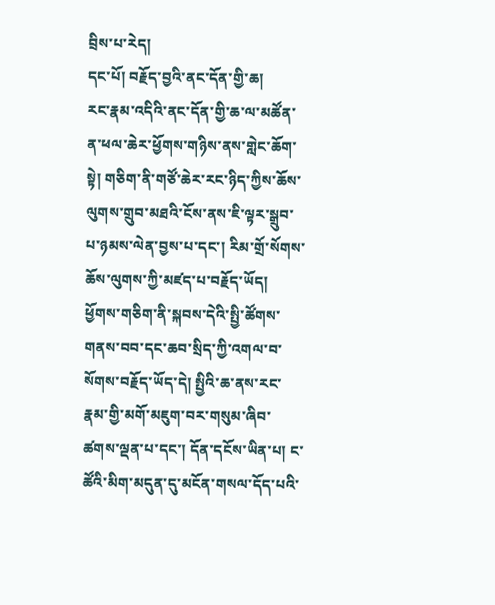བྲིས་པ་རེད།
དང་པོ། བརྗོད་བྱའི་ནང་དོན་གྱི་ཆ།
རང་རྣམ་འདིའི་ནང་དོན་གྱི་ཆ་ལ་མཚོན་ན་ཕལ་ཆེར་ཕྱོགས་གཉིས་ནས་གླེང་ཆོག་སྟེ། གཅིག་ནི་གཙོ་ཆེར་རང་ཉིད་ཀྱིས་ཆོས་ལུགས་གྲུབ་མཐའི་ངོས་ནས་ཇི་ལྟར་སྒྲུབ་པ་ཉམས་ལེན་བྱས་པ་དང་། རིམ་གྲོ་སོགས་ཆོས་ལུགས་ཀྱི་མཛད་པ་བརྗོད་ཡོད། ཕྱོགས་གཅིག་ནི་སྐབས་དེའི་སྤྱི་ཚོགས་གནས་བབ་དང་ཆབ་སྲིད་ཀྱི་འགལ་བ་སོགས་བརྗོད་ཡོད་དེ། སྤྱིའི་ཆ་ནས་རང་རྣམ་གྱི་མགོ་མཇུག་བར་གསུམ་ཞིབ་ཚགས་ལྡན་པ་དང་། དོན་དངོས་ཡིན་པ། ང་ཚོའི་མིག་མདུན་དུ་མངོན་གསལ་དོད་པའི་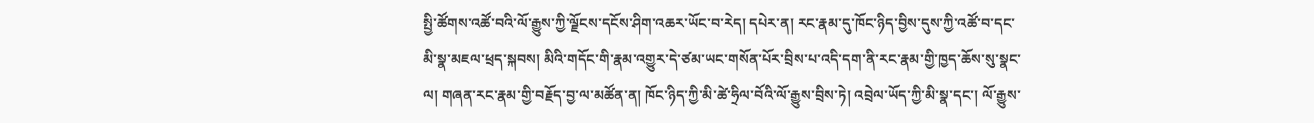སྤྱི་ཚོགས་འཚོ་བའི་ལོ་རྒྱུས་ཀྱི་ལྗོངས་དངོས་ཤིག་འཆར་ཡོང་བ་རེད། དཔེར་ན། རང་རྣམ་དུ་ཁོང་ཉིད་བྱིས་དུས་ཀྱི་འཚོ་བ་དང་མི་སྣ་མཇལ་ཕྲད་སྐབས། མིའི་གདོང་གི་རྣམ་འགྱུར་དེ་ཙམ་ཡང་གསོན་པོར་བྲིས་པ་འདི་དག་ནི་རང་རྣམ་གྱི་ཁྱད་ཆོས་སུ་སྣང་ལ། གཞན་རང་རྣམ་གྱི་བརྗོད་བྱ་ལ་མཚོན་ན། ཁོང་ཉིད་ཀྱི་མི་ཚེ་ཧྲིལ་བོའི་ལོ་རྒྱུས་བྲིས་ཏེ། འབྲེལ་ཡོད་ཀྱི་མི་སྣ་དང་། ལོ་རྒྱུས་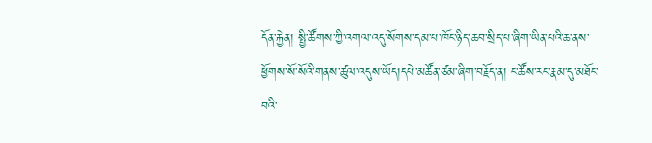དོན་རྐྱེན། སྤྱི་ཚོགས་ཀྱི་འགལ་འདུ་སོགས་དམ་པ་ཁོང་ཉིད་ཆབ་སྲིད་པ་ཞིག་ཡིན་པའི་ཆ་ནས་ཕྱོགས་སོ་སོའི་གནས་ཚུལ་འདུས་ཡོད།དཔེ་མཚོན་ཙམ་ཞིག་བརྗོད་ན། ང་ཚོས་རང་རྣམ་དུ་མཐོང་བའི་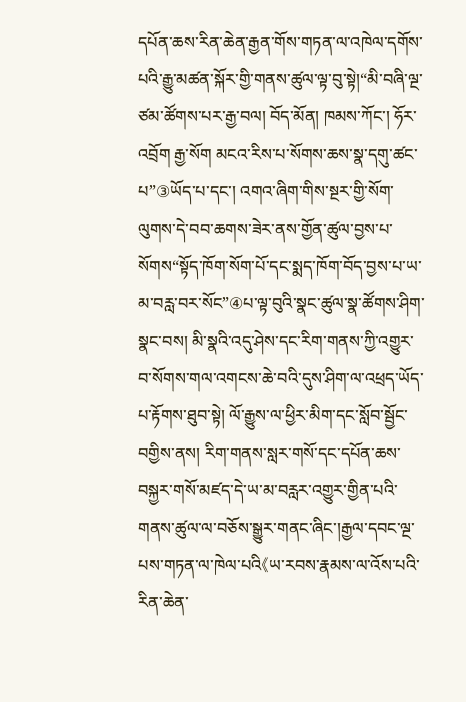དཔོན་ཆས་རིན་ཆེན་རྒྱན་གོས་གཏན་ལ་འཁེལ་དགོས་པའི་རྒྱུ་མཚན་སྐོར་གྱི་གནས་ཚུལ་ལྟ་བུ་སྟེ།“མི་བཞི་ལྔ་ཙམ་ཚོགས་པར་རྒྱ་བལ། བོད་མོན། ཁམས་ཀོང་། ཧོར་འབྲོག རྒྱ་སོག མངའ་རིས་པ་སོགས་ཆས་སྣ་དགུ་ཚང་པ”③ཡོད་པ་དང་། འགའ་ཞིག་གིས་སྔར་གྱི་སོག་ལུགས་དེ་བབ་ཆགས་ཟེར་ནས་གྱོན་ཚུལ་བྱས་པ་སོགས“སྟོད་ཁོག་སོག་པོ་དང་སྨད་ཁོག་བོད་བྱས་པ་ཡ་མ་བརླ་བར་སོང”④པ་ལྟ་བུའི་སྣང་ཚུལ་སྣ་ཚོགས་ཤིག་སྣང་བས། མི་སྣའི་འདུ་ཤེས་དང་རིག་གནས་ཀྱི་འགྱུར་བ་སོགས་གལ་འགངས་ཆེ་བའི་དུས་ཤིག་ལ་འཕྲད་ཡོད་པ་རྟོགས་ཐུབ་སྟེ། ལོ་རྒྱུས་ལ་ཕྱིར་མིག་དང་སློབ་སྦྱོང་བགྱིས་ནས། རིག་གནས་སླར་གསོ་དང་དཔོན་ཆས་བསྐྱར་གསོ་མཛད་དེ་ཡ་མ་བརླར་འགྱུར་གྱིན་པའི་གནས་ཚུལ་ལ་བཅོས་སྒྱུར་གནང་ཞིང་།རྒྱལ་དབང་ལྔ་པས་གཏན་ལ་ཁེལ་པའི《ཡ་རབས་རྣམས་ལ་འོས་པའི་རིན་ཆེན་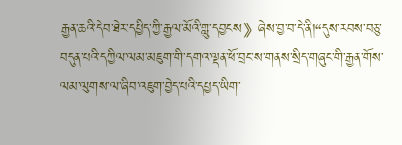རྒྱན་ཆའི་དེབ་ཐེར་དཔྱིད་ཀྱི་རྒྱལ་མོའི་གླུ་དབྱངས》ཞེས་བྱ་བ་དེ་ནི།“དུས་རབས་བཅུ་བདུན་པའི་དཀྱིལ་ལམ་མཇུག་གི་དགའ་ལྡན་ཕོ་བྲང་ས་གནས་སྲིད་གཞུང་གི་རྒྱན་གོས་ལམ་ལུགས་ལ་ཞིབ་འཇུག་བྱེད་པའི་དཔྱད་ཡིག་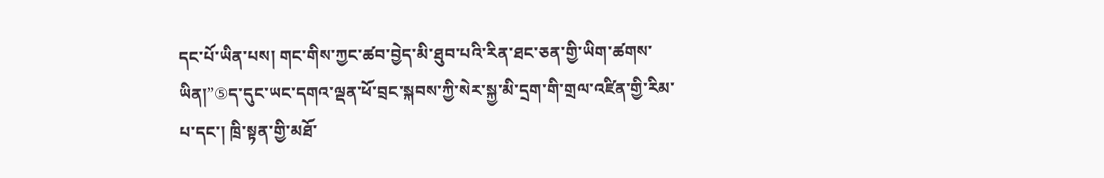དང་པོ་ཡིན་པས། གང་གིས་ཀྱང་ཚབ་བྱེད་མི་ཐུབ་པའི་རིན་ཐང་ཅན་གྱི་ཡིག་ཚགས་ཡིན།”⑤ད་དུང་ཡང་དགའ་ལྡན་ཕོ་བྲང་སྐབས་ཀྱི་སེར་སྐྱ་མི་དྲག་གི་གྲལ་འཛིན་གྱི་རིམ་པ་དང་། ཁྲི་སྟན་གྱི་མཐོ་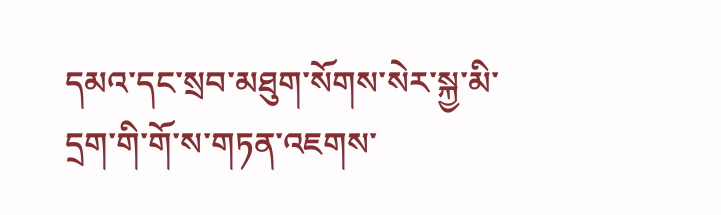དམའ་དང་སྲབ་མཐུག་སོགས་སེར་སྐྱ་མི་དྲག་གི་གོ་ས་གཏན་འཇགས་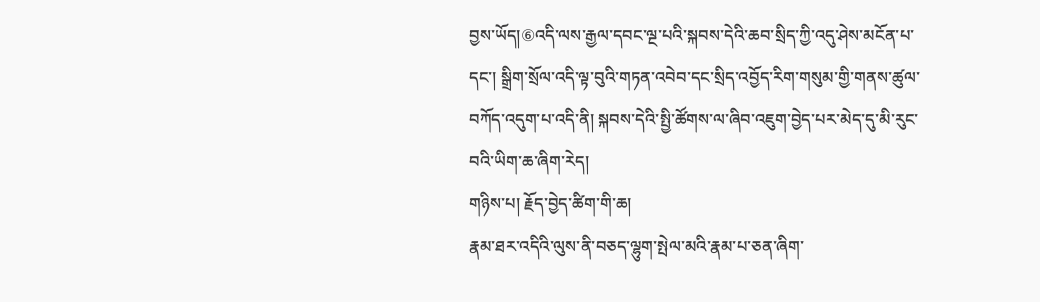བྱས་ཡོད།⑥འདི་ལས་རྒྱལ་དབང་ལྔ་པའི་སྐབས་དེའི་ཆབ་སྲིད་ཀྱི་འདུ་ཤེས་མངོན་པ་དང་། སྒྲིག་སྲོལ་འདི་ལྟ་བུའི་གཏན་འབེབ་དང་སྲིད་འབྱོད་རིག་གསུམ་གྱི་གནས་ཚུལ་བཀོད་འདུག་པ་འདི་ནི། སྐབས་དེའི་སྤྱི་ཚོགས་ལ་ཞིབ་འཇུག་བྱེད་པར་མེད་དུ་མི་རུང་བའི་ཡིག་ཆ་ཞིག་རེད།
གཉིས་པ། རྗོད་བྱེད་ཚིག་གི་ཆ།
རྣམ་ཐར་འདིའི་ལུས་ནི་བཅད་ལྷུག་སྤེལ་མའི་རྣམ་པ་ཅན་ཞིག་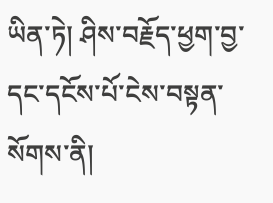ཡིན་ཏེ། ཤིས་བརྗོད་ཕྱག་བྱ་དང་དངོས་པོ་ངེས་བསྟན་སོགས་ནི།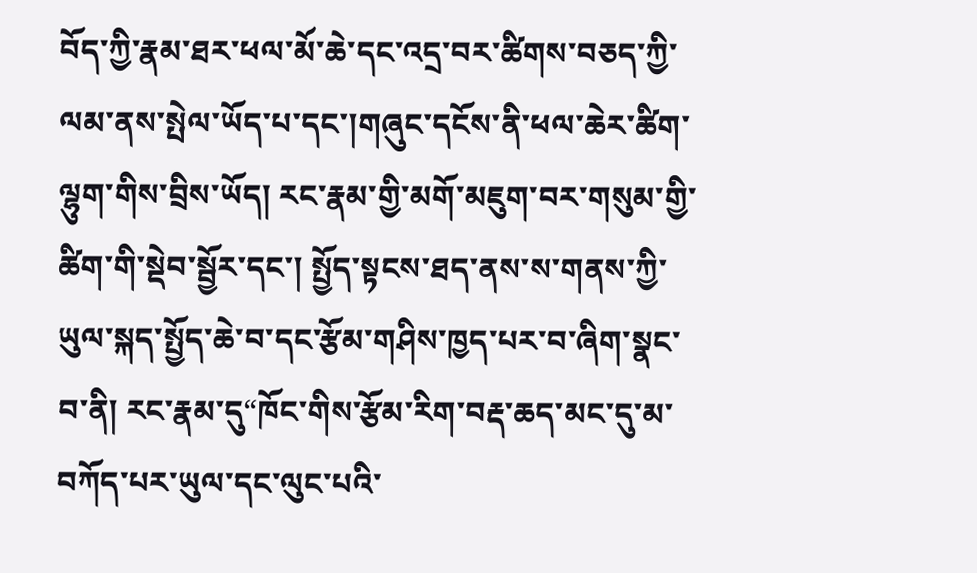བོད་ཀྱི་རྣམ་ཐར་ཕལ་མོ་ཆེ་དང་འདྲ་བར་ཚིགས་བཅད་ཀྱི་ལམ་ནས་སྤེལ་ཡོད་པ་དང་།གཞུང་དངོས་ནི་ཕལ་ཆེར་ཚིག་ལྷུག་གིས་བྲིས་ཡོད། རང་རྣམ་གྱི་མགོ་མཇུག་བར་གསུམ་གྱི་ཚིག་གི་སྡེབ་སྦྱོར་དང་། སྤྱོད་སྟངས་ཐད་ནས་ས་གནས་ཀྱི་ཡུལ་སྐད་སྤྱོད་ཆེ་བ་དང་རྩོམ་གཤིས་ཁྱད་པར་བ་ཞིག་སྣང་བ་ནི། རང་རྣམ་དུ“ཁོང་གིས་རྩོམ་རིག་བརྡ་ཆད་མང་དུ་མ་བཀོད་པར་ཡུལ་དང་ལུང་པའི་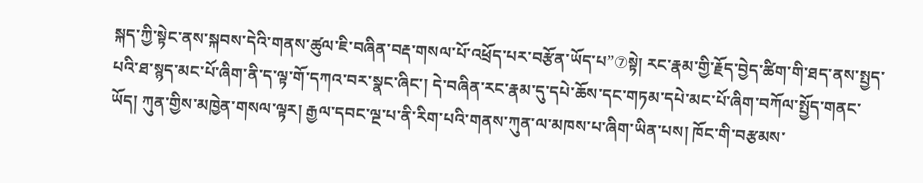སྐད་ཀྱི་སྟེང་ནས་སྐབས་དེའི་གནས་ཚུལ་ཇི་བཞིན་བརྡ་གསལ་པོ་འཕྲོད་པར་བརྩོན་ཡོད་པ”⑦སྟེ། རང་རྣམ་གྱི་རྗོད་བྱེད་ཚིག་གི་ཐད་ནས་སྤྱད་པའི་ཐ་སྙད་མང་པོ་ཞིག་ནི་ད་ལྟ་གོ་དཀའ་བར་སྣང་ཞིང་། དེ་བཞིན་རང་རྣམ་དུ་དཔེ་ཆོས་དང་གཏམ་དཔེ་མང་པོ་ཞིག་བཀོལ་སྤྱོད་གནང་ཡོད། ཀུན་གྱིས་མཁྱེན་གསལ་ལྟར། རྒྱལ་དབང་ལྔ་པ་ནི་རིག་པའི་གནས་ཀུན་ལ་མཁས་པ་ཞིག་ཡིན་པས། ཁོང་གི་བརྩམས་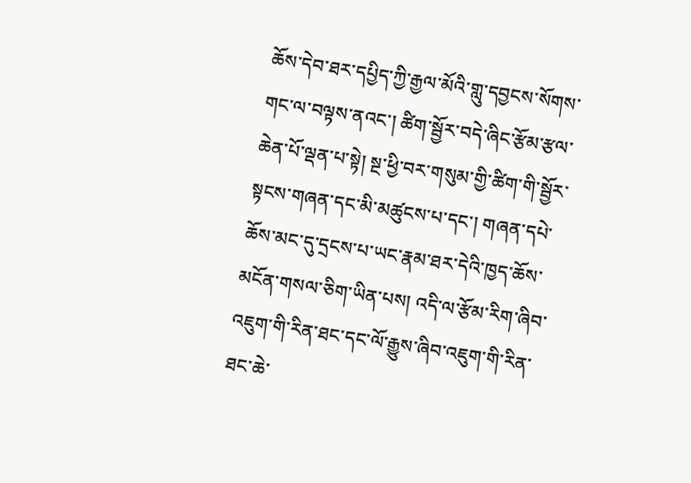ཆོས་དེབ་ཐར་དཔྱིད་ཀྱི་རྒྱལ་མོའི་གླུ་དབྱངས་སོགས་གང་ལ་བལྟས་ནའང་། ཚིག་སྦྱོར་བདེ་ཞིང་རྩོམ་རྩལ་ཆེན་པོ་ལྡན་པ་སྟེ། སྔ་ཕྱི་བར་གསུམ་གྱི་ཚིག་གི་སྦྱོར་སྟངས་གཞན་དང་མི་མཚུངས་པ་དང་། གཞན་དཔེ་ཆོས་མང་དུ་དྲངས་པ་ཡང་རྣམ་ཐར་དེའི་ཁྱད་ཆོས་མངོན་གསལ་ཅིག་ཡིན་པས། འདི་ལ་རྩོམ་རིག་ཞིབ་འཇུག་གི་རིན་ཐང་དང་ལོ་རྒྱུས་ཞིབ་འཇུག་གི་རིན་ཐང་ཆེ་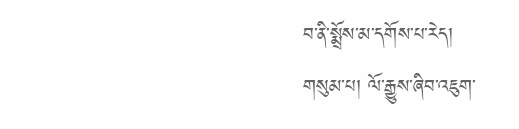བ་ནི་སྨྲོས་མ་དགོས་པ་རེད།
གསུམ་པ། ལོ་རྒྱུས་ཞིབ་འཇུག་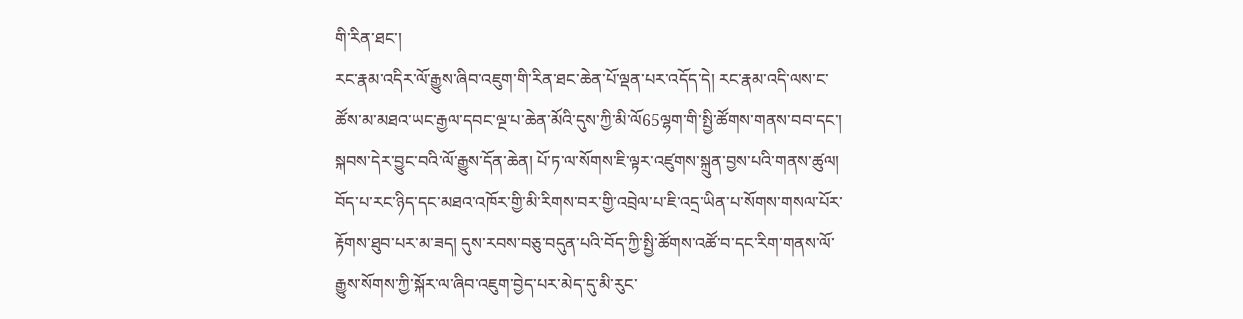གི་རིན་ཐང་།
རང་རྣམ་འདིར་ལོ་རྒྱུས་ཞིབ་འཇུག་གི་རིན་ཐང་ཆེན་པོ་ལྡན་པར་འདོད་དེ། རང་རྣམ་འདི་ལས་ང་ཚོས་མ་མཐའ་ཡང་རྒྱལ་དབང་ལྔ་པ་ཆེན་མོའི་དུས་ཀྱི་མི་ལོ65ལྷག་གི་སྤྱི་ཚོགས་གནས་བབ་དང་། སྐབས་དེར་བྱུང་བའི་ལོ་རྒྱུས་དོན་ཆེན། པོ་ཏ་ལ་སོགས་ཇི་ལྟར་འཛུགས་སྐྲུན་བྱས་པའི་གནས་ཚུལ། བོད་པ་རང་ཉིད་དང་མཐའ་འཁོར་གྱི་མི་རིགས་བར་གྱི་འབྲེལ་པ་ཇི་འདྲ་ཡིན་པ་སོགས་གསལ་པོར་རྟོགས་ཐུབ་པར་མ་ཟད། དུས་རབས་བཅུ་བདུན་པའི་བོད་ཀྱི་སྤྱི་ཚོགས་འཚོ་བ་དང་རིག་གནས་ལོ་རྒྱུས་སོགས་ཀྱི་སྐོར་ལ་ཞིབ་འཇུག་བྱེད་པར་མེད་དུ་མི་རུང་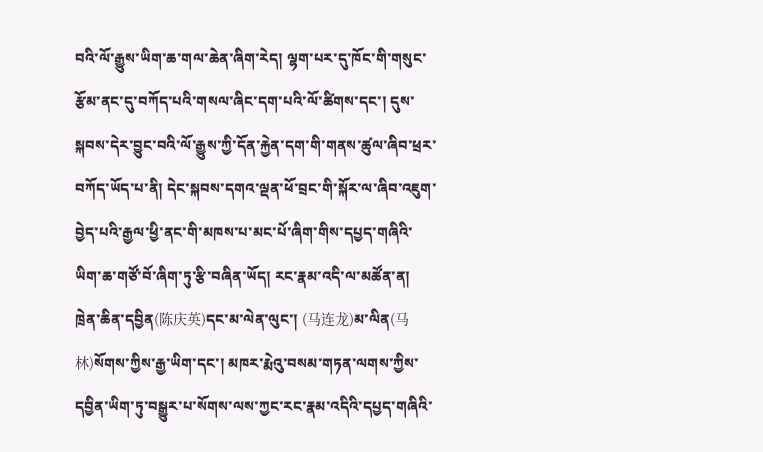བའི་ལོ་རྒྱུས་ཡིག་ཆ་གལ་ཆེན་ཞིག་རེད། ལྷག་པར་དུ་ཁོང་གི་གསུང་རྩོམ་ནང་དུ་བཀོད་པའི་གསལ་ཞིང་དག་པའི་ལོ་ཚིགས་དང་། དུས་སྐབས་དེར་བྱུང་བའི་ལོ་རྒྱུས་ཀྱི་དོན་རྐྱེན་དག་གི་གནས་ཚུལ་ཞིབ་ཕྲར་བཀོད་ཡོད་པ་ནི། དེང་སྐབས་དགའ་ལྡན་ཕོ་བྲང་གི་སྐོར་ལ་ཞིབ་འཇུག་བྱེད་པའི་རྒྱལ་ཕྱི་ནང་གི་མཁས་པ་མང་པོ་ཞིག་གིས་དཔྱད་གཞིའི་ཡིག་ཆ་གཙོ་བོ་ཞིག་ཏུ་རྩི་བཞིན་ཡོད། རང་རྣམ་འདི་ལ་མཚོན་ན། ཁྲེན་ཆིན་དབྱིན(陈庆英)དང་མ་ལེན་ལུང་། (马连龙)མ་ལིན(马林)སོགས་ཀྱིས་རྒྱ་ཡིག་དང་། མཁར་རྨེའུ་བསམ་གཏན་ལགས་ཀྱིས་དབྱིན་ཡིག་ཏུ་བསྒྱུར་པ་སོགས་ལས་ཀྱང་རང་རྣམ་འདིའི་དཔྱད་གཞིའི་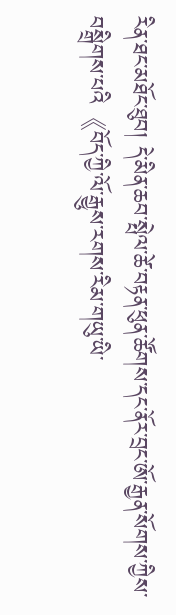རིན་ཐང་མཐོང་ཐུབ། དེ་མིན་ཆབ་སྤེལ་ཚེ་བརྟན་ཕུན་ཚོགས་དང་ནོར་བྲང་ཨོ་རྒྱན་སོགས་ཀྱིས་བསྒྲིགས་པའི《བོད་ཀྱི་ལོ་རྒྱུས་རགས་རིམ་གཡུ་ཡི་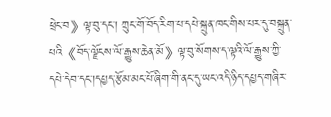ཕྲེང་བ》ལྟ་བུ་དང་། ཀྲུང་གོ་བོད་རིག་པ་དཔེ་སྐྲུན་ཁང་གིས་པར་དུ་བསྐྲུན་པའི《བོད་ལྗོངས་ལོ་རྒྱུས་ཆེན་མོ》ལྟ་བུ་སོགས་ད་ལྟའི་ལོ་རྒྱུས་ཀྱི་དཔེ་དེབ་དང་།དཔྱད་རྩོམ་མང་པོ་ཞིག་གི་ནང་དུ་ཡང་འདི་ཉིད་དཔྱད་གཞིར་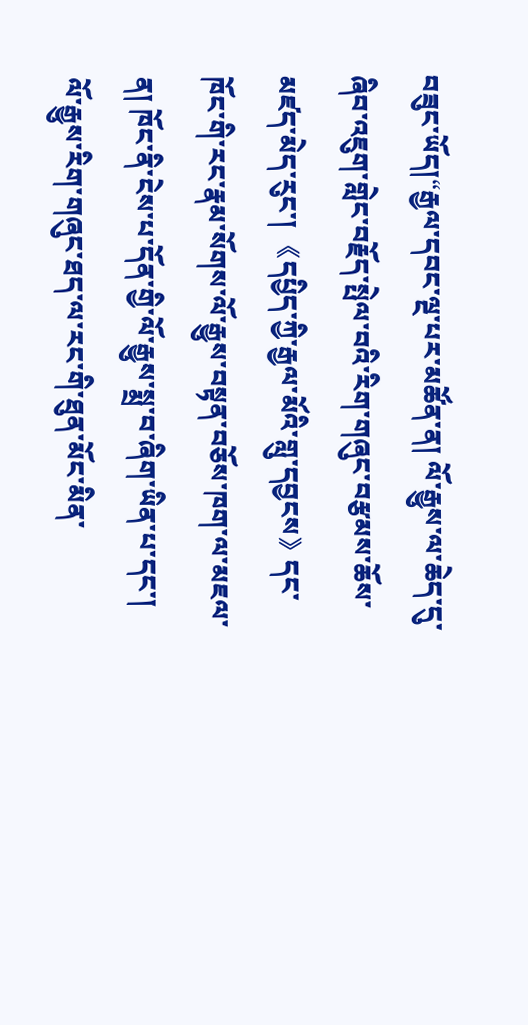བཟུང་ཡོད།“རྒྱལ་དབང་ལྔ་པར་མཚོན་ན། ལོ་རྒྱུས་ལ་ཆེད་དུ་ཞིབ་འཇུག་གླེང་བརྗོད་སྤེལ་བའི་རིག་གཞུང་བརྩམས་ཆོས་མཛད་མེད་རུང་། 《དཔྱིད་ཀྱི་རྒྱལ་མོའི་གླུ་དབྱངས》དང་ཁོང་གི་རང་རྣམ་སོགས་ལོ་རྒྱུས་བསྟན་བཅོས་ཁག་ལ་མཇལ་ན། ཁོང་ནི་ངེས་པ་དོན་གྱི་ལོ་རྒྱུས་སྨྲ་བ་ཞིག་ཡིན་པ་དང་། ལོ་རྒྱུས་རིག་གཞུང་ཐད་ལ་རང་གི་ཐུན་མོང་མིན་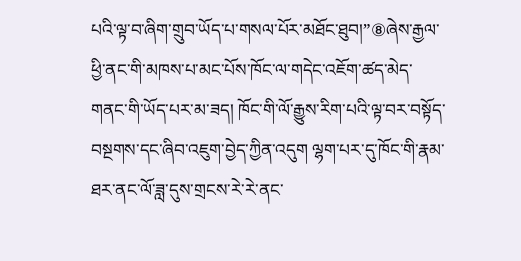པའི་ལྟ་བ་ཞིག་གྲུབ་ཡོད་པ་གསལ་པོར་མཐོང་ཐུབ།”⑧ཞེས་རྒྱལ་ཕྱི་ནང་གི་མཁས་པ་མང་པོས་ཁོང་ལ་གདེང་འཇོག་ཚད་མེད་གནང་གི་ཡོད་པར་མ་ཟད། ཁོང་གི་ལོ་རྒྱུས་རིག་པའི་ལྟ་བར་བསྟོད་བསྔགས་དང་ཞིབ་འཇུག་བྱེད་ཀྱིན་འདུག ལྷག་པར་དུ་ཁོང་གི་རྣམ་ཐར་ནང་ལོ་ཟླ་དུས་གྲངས་རེ་རེ་ནང་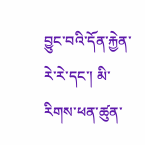བྱུང་བའི་དོན་རྐྱེན་རེ་རེ་དང་། མི་རིགས་ཕན་ཚུན་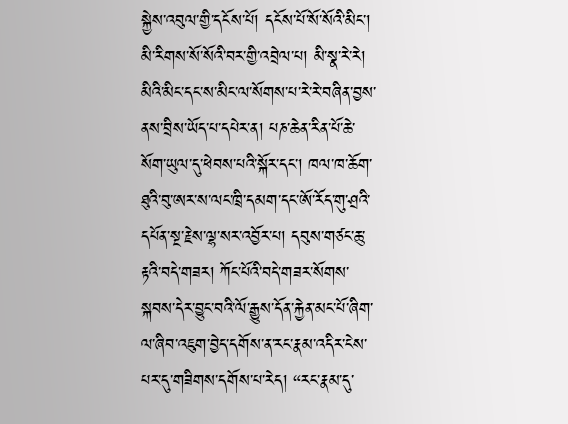སྐྱེས་འབུལ་གྱི་དངོས་པོ། དངོས་པོ་སོ་སོའི་མིང་། མི་རིགས་སོ་སོའི་བར་གྱི་འབྲེལ་པ། མི་སྣ་རེ་རེ། མིའི་མིང་དང་ས་མིང་ལ་སོགས་པ་རེ་རེ་བཞིན་བྱས་ནས་བྲིས་ཡོད་པ་དཔེར་ན། པཎ་ཆེན་རིན་པོ་ཆེ་སོག་ཡུལ་དུ་ཕེབས་པའི་སྐོར་དང་། ཁལ་ཁ་ཆོག་ཐུའི་བུ་ཨར་ས་ལང་ཁྲི་དམག་དང་ཨོ་རོད་གུ་ཤྲའི་དཔོན་སྔ་རྗེས་ལྷ་སར་འབྱོར་པ། དབུས་གཙང་ཆུ་རྟའི་བདེ་གཟར། ཀོང་པོའི་བདེ་གཟར་སོགས་སྐབས་དེར་བྱུང་བའི་ལོ་རྒྱུས་དོན་རྐྱེན་མང་པོ་ཞིག་ལ་ཞིབ་འཇུག་བྱེད་དགོས་ན་རང་རྣམ་འདིར་ངེས་པར་དུ་གཟིགས་དགོས་པ་རེད། “རང་རྣམ་དུ་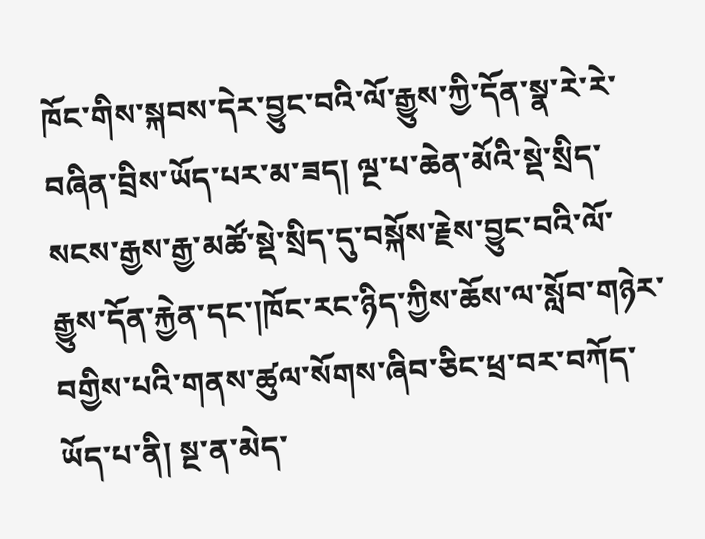ཁོང་གིས་སྐབས་དེར་བྱུང་བའི་ལོ་རྒྱུས་ཀྱི་དོན་སྣ་རེ་རེ་བཞིན་བྲིས་ཡོད་པར་མ་ཟད། ལྔ་པ་ཆེན་མོའི་སྡེ་སྲིད་སངས་རྒྱས་རྒྱ་མཚོ་སྡེ་སྲིད་དུ་བསྐོས་རྗེས་བྱུང་བའི་ལོ་རྒྱུས་དོན་རྐྱེན་དང་།ཁོང་རང་ཉིད་ཀྱིས་ཆོས་ལ་སློབ་གཉེར་བགྱིས་པའི་གནས་ཚུལ་སོགས་ཞིབ་ཅིང་ཕྲ་བར་བཀོད་ཡོད་པ་ནི། སྔ་ན་མེད་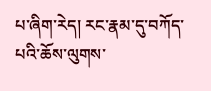པ་ཞིག་རེད། རང་རྣམ་དུ་བཀོད་པའི་ཆོས་ལུགས་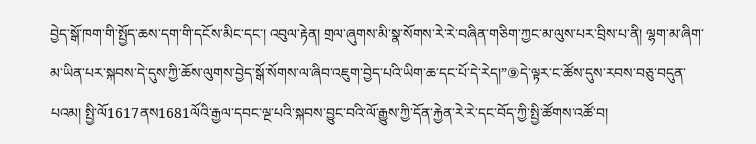བྱེད་སྒོ་ཁག་གི་སྤྱོད་ཆས་དག་གི་དངོས་མིང་དང་། འབུལ་རྟེན། གྲལ་ཞུགས་མི་སྣ་སོགས་རེ་རེ་བཞིན་གཅིག་ཀྱང་མ་ལུས་པར་བྲིས་པ་ནི། ལྷག་མ་ཞིག་མ་ཡིན་པར་སྐབས་དེ་དུས་ཀྱི་ཆོས་ལུགས་བྱེད་སྒོ་སོགས་ལ་ཞིབ་འཇུག་བྱེད་པའི་ཡིག་ཆ་དང་པོ་དེ་རེད།”⑨དེ་ལྟར་ང་ཚོས་དུས་རབས་བཅུ་བདུན་པའམ། སྤྱི་ལོ1617ནས1681ལོའི་རྒྱལ་དབང་ལྔ་པའི་སྐབས་བྱུང་བའི་ལོ་རྒྱུས་ཀྱི་དོན་རྐྱེན་རེ་རེ་དང་བོད་ཀྱི་སྤྱི་ཚོགས་འཚོ་བ།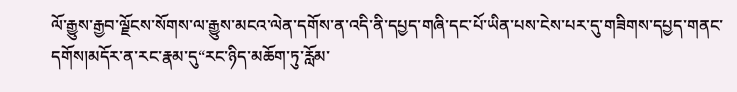ལོ་རྒྱུས་རྒྱབ་ལྗོངས་སོགས་ལ་རྒྱུས་མངའ་ལེན་དགོས་ན་འདི་ནི་དཔྱད་གཞི་དང་པོ་ཡིན་པས་ངེས་པར་དུ་གཟིགས་དཔྱད་གནང་དགོས།མདོར་ན་རང་རྣམ་དུ“རང་ཉིད་མཆོག་ཏུ་རློམ་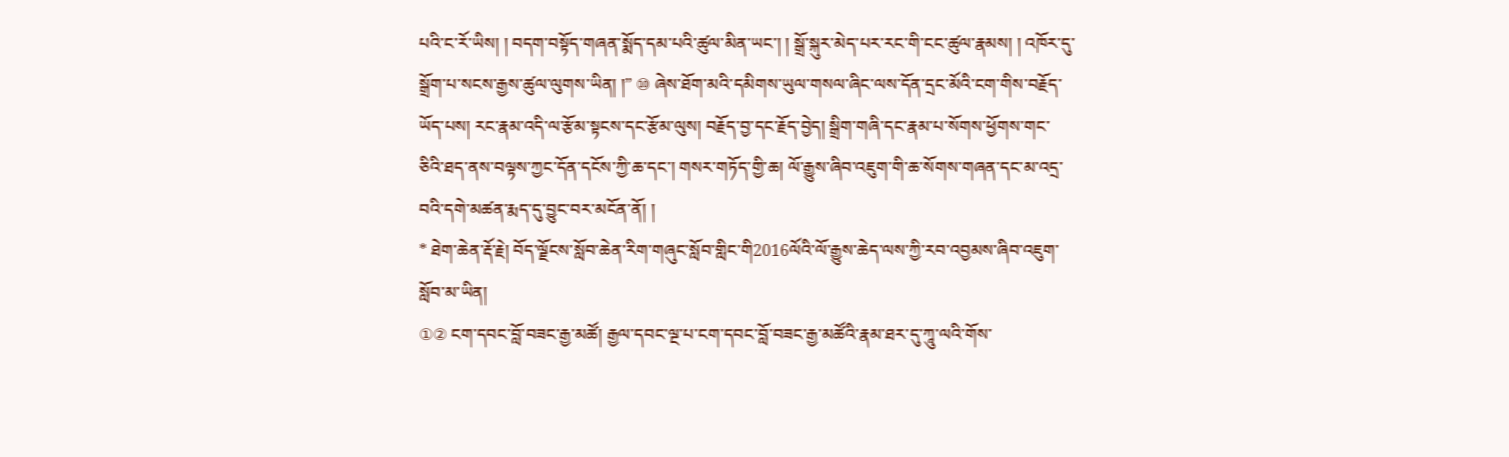པའི་ང་རོ་ཡིས། ། བདག་བསྟོད་གཞན་སྨོད་དམ་པའི་ཚུལ་མིན་ཡང་། ། སྒྲོ་སྐུར་མེད་པར་རང་གི་ངང་ཚུལ་རྣམས། ། འཁོར་དུ་སྒྲོག་པ་སངས་རྒྱས་ཚུལ་ལུགས་ཡིན། །” ⑩ ཞེས་ཐོག་མའི་དམིགས་ཡུལ་གསལ་ཞིང་ལས་དོན་དྲང་མོའི་ངག་གིས་བརྗོད་ཡོད་པས། རང་རྣམ་འདི་ལ་རྩོམ་སྟངས་དང་རྩོམ་ལུས། བརྗོད་བྱ་དང་རྗོད་བྱེད། སྒྲིག་གཞི་དང་རྣམ་པ་སོགས་ཕྱོགས་གང་ཅིའི་ཐད་ནས་བལྟས་ཀྱང་དོན་དངོས་ཀྱི་ཆ་དང་། གསར་གཏོད་གྱི་ཆ། ལོ་རྒྱུས་ཞིབ་འཇུག་གི་ཆ་སོགས་གཞན་དང་མ་འདྲ་བའི་དགེ་མཚན་རྨད་དུ་བྱུང་བར་མངོན་ནོ། །
* ཐེག་ཆེན་རྡོ་རྗེ། བོད་ལྗོངས་སློབ་ཆེན་རིག་གཞུང་སློབ་གླིང་གི2016ལོའི་ལོ་རྒྱུས་ཆེད་ལས་ཀྱི་རབ་འབྱམས་ཞིབ་འཇུག་སློབ་མ་ཡིན།
①② ངག་དབང་བློ་བཟང་རྒྱ་མཚོ། རྒྱལ་དབང་ལྔ་པ་ངག་དབང་བློ་བཟང་རྒྱ་མཚོའི་རྣམ་ཐར་དུ་ཀཱུ་ལའི་གོས་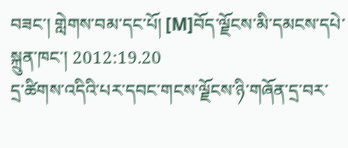བཟང་། གླེགས་བམ་དང་པོ། [M]བོད་ལྗོངས་མི་དམངས་དཔེ་སྐྲུན་ཁང་། 2012:19.20
དྲ་ཚིགས་འདིའི་པར་དབང་གངས་ལྗོངས་ཉི་གཞོན་དྲ་བར་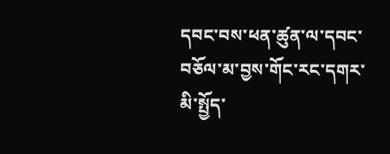དབང་བས་ཕན་ཚུན་ལ་དབང་བཅོལ་མ་བྱས་གོང་རང་དགར་མི་སྤྱོད་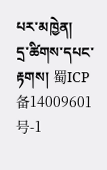པར་མཁྱེན།
དྲ་ཚིགས་དཔང་རྟགས། 蜀ICP备14009601号-1